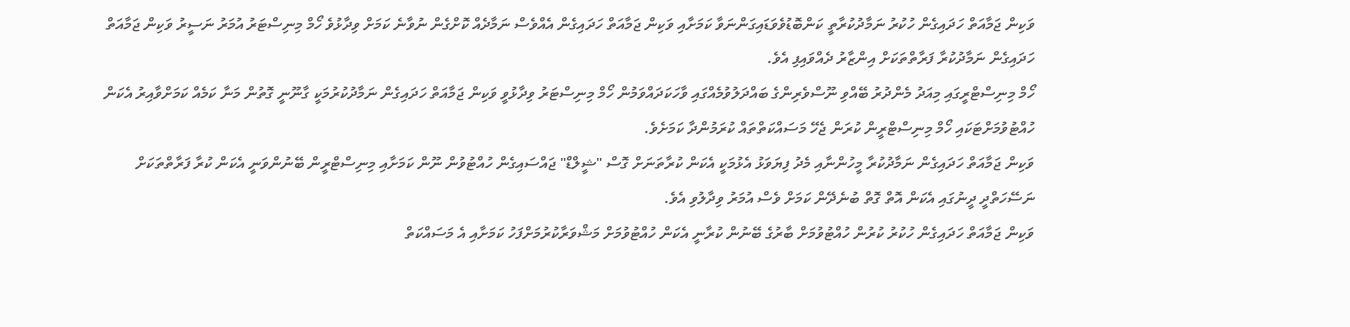ވަކިން ޖަމާއަތް ހަދައިގެން ހުކުރު ނަމާދުކުރާތީ ކަންބޮޑުވެވަޑައިގަންނަވާ ކަމަށާއި ވަކިން ޖަމާއަތް ހަދައިގެން އެއްވެސް ނަމާދެއް ކޮށްގެން ނުވާނެ ކަމަށް ވިދާޅުވެ ހޯމް މިނިސްޓަރު އުމަރު ނަސީރު ވަކިން ޖަމާއަތް ހަދައިގެން ނަމާދުކުރާ ފަރާތްތަކަށް އިންޒާރު ދެއްވައިފި އެވެ.
ހޯމް މިނިސްޓްރީގައި މިއަދު މެންދުރު ބޭއްވި ނޫސްވެރިންގެ ބައްދަލުވުމެއްގައި ވާހަކަދައްވަމުން ހޯމް މިނިސްޓަރު ވިދާޅުވީ ވަކިން ޖަމާއަތް ހަދައިގެން ނަމާދުކުރުމަކީ ގާނޫނީ ގޮތުން މަނާ ކަމެއް ކަމަށްވާއިރު އެކަން ހުއްޓުވުމަށްޓަކައި ހޯމް މިނިސްޓްރީން ކުރަން ޖެހޭ މަސައްކަތްތައް ކުރަމުންދާ ކަމަށެވެ.
ވަކިން ޖަމާއަތް ހަދައިގެން ނަމާދުކުރާ މީހުންނާއި މެދު ފިޔަވަޅު އެޅުމަކީ އެކަން ކުރާތަނަށް ގޮސް "ޝީލްޑް" ޖައްސައިގެން ހުއްޓުވުން ނޫން ކަމަށާއި މިނިސްޓްރީން ބޭނުންވަނީ އެކަން ކުރާ ފަރާތްތަކަށް ނަސޭހަތްދީ ދީނުގައި އެކަން އޮތް ގޮތް ބުނެދޭން ކަމަށް ވެސް އުމަރު ވިދާލުވި އެވެ.
ވަކިން ޖަމާއަތް ހަދައިގެން ހުކުރު ކުރުން ހުއްޓުވުމަށް ބާރުގެ ބޭނުން ކުރާނީ އެކަން ހުއްޓުވުމަށް މަޝްވަރާކުރުމަށްފަހު ކަމަށާއި އެ މަސައްކަތް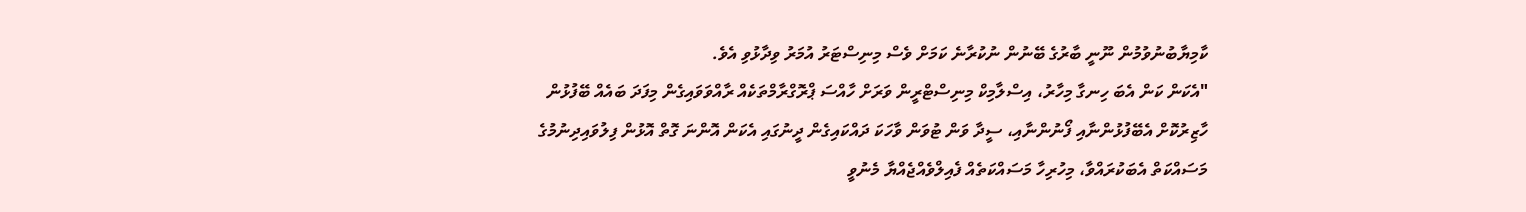ކާމިޔާބުނުވުމުން ނޫނީ ބާރުގެ ބޭނުން ނުކުރާނެ ކަމަށް ވެސް މިނިސްޓަރު އުމަރު ވިދާޅުވި އެވެ.
"އެކަން ކަން އެބަ ހިނގާ މިހާރު، އިސްލާމިކް މިނިސްޓްރީން ވަރަށް ހާއްސަ ޕްރޮގްރާމްތަކެއް ރާއްވަވައިގެން މިފަދަ ބައެއް ބޭފުޅުން ހާޒިރުކޮށް އެބޭފުޅުންނާއި ފޯނުންނާއި، ސީދާ ވަން ޓުވަން ވާހަކަ ދައްކައިގެން ދީނުގައި އެކަން އޮންނަ ގޮތް އޮޅުން ފިލުވައިދިނުމުގެ މަސައްކަތް އެބަކުރައްވާ، މިހުރިހާ މަސައްކަތެއް ފެއިލްވެއްޖެއްޔާ މެނުވީ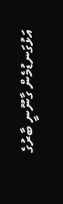އަޅުގަނޑުމެން ގާނޫނީ ބާރުގެ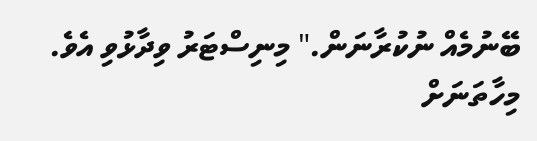ބޭނުމެއް ނުކުރާނަން." މިނިސްޓަރު ވިދާޅުވި އެވެ.
މިހާތަނަށް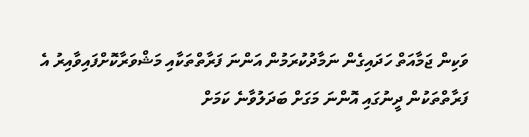ވަކިން ޖަމާއަތް ހަދައިގެން ނަމާދުކުރަމުން އަންނަ ފަރާތްތަކާއި މަޝްވަރާކޮށްފައިވާއިރު އެ ފަރާތްތަކުން ދީނުގައި އޮންނަ މަގަށް ބަދަލުވާނެ ކަމަށް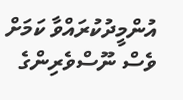އުންމީދުކުރައްވާ ކަމަށް ވެސް ނޫސްވެރިންގެ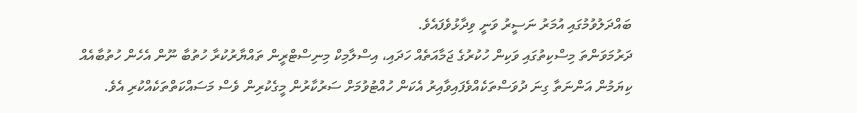ބައްދަލުވުމުގައި އުމަރު ނަސީރު ވަނީ ވިދާޅުވެފައެވެ.
ދަރުމަވަންތަ މިސްކިތުގައި ވަކިން ހުކުރުގެ ޖަމާއަތެއް ހަދައި، އިސްލާމިކް މިނިސްޓްރީން ތައްޔާރުކުރާ ހުތުބާ ނޫން އެހެން ހުތުބާއެއް ކިޔަމުން އަންނަތާ ގިނަ ދުވަސްތަކެއްވެފައިވާއިރު އެކަން ހުއްޓުވުމަށް ސަރުކާރުން މީގެކުރިން ވެސް މަސައްކަތްތަކެއްކުރި އެވެ.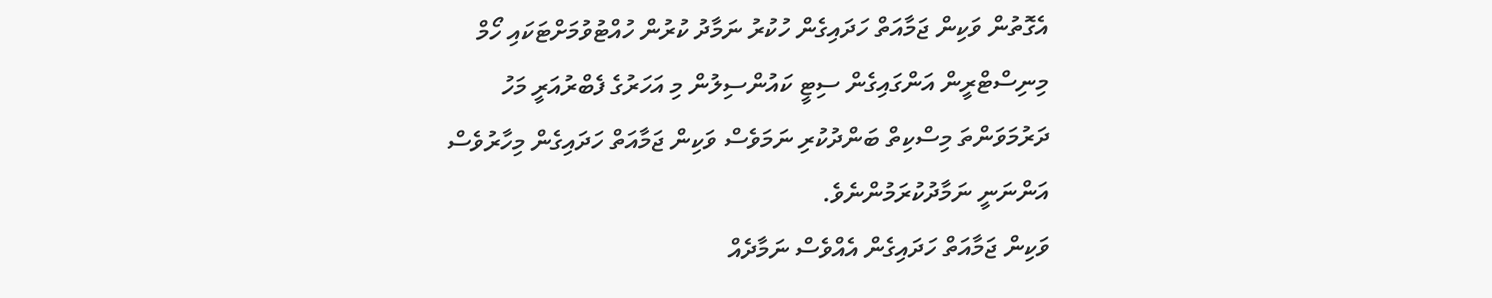އެގޮތުން ވަކިން ޖަމާއަތް ހަދައިގެން ހުކުރު ނަމާދު ކުރުން ހުއްޓުވުމަށްޓަކައި ހޯމް މިނިސްޓްރީން އަންގައިގެން ސިޓީ ކައުންސިލުން މި އަހަރުގެ ފެބްރުއަރީ މަހު ދަރުމަވަންތަ މިސްކިތް ބަންދުކުރި ނަމަވެސް ވަކިން ޖަމާއަތް ހަދައިގެން މިހާރުވެސް އަންނަނީ ނަމާދުކުރަމުންނެވެ.
ވަކިން ޖަމާއަތް ހަދައިގެން އެއްވެސް ނަމާދެއް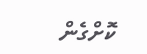ކޮށްގެން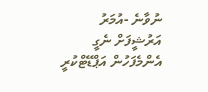ނުވާނެ -އުމަރު
އަރުޝީފަށް ނެގީ
އެންމެފަހުން އަޕްޑޭޓްކުރީ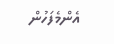އެންމެފަހުން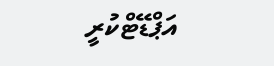އަޕްޑޭޓްކުރީ